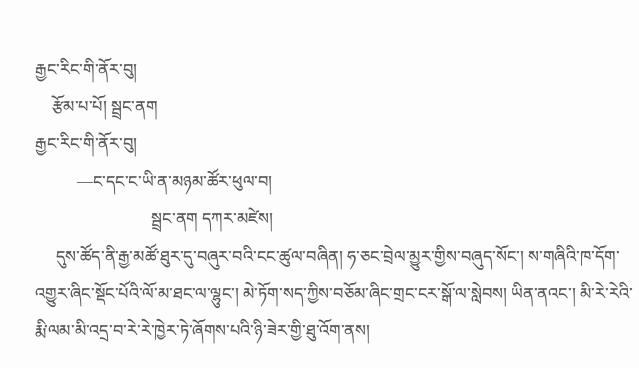རྒྱང་རིང་གི་ནོར་བུ།
    རྩོམ་པ་པོ། སྦྲང་ནག
རྒྱང་རིང་གི་ནོར་བུ།
          —ང་དང་ང་ཡི་ན་མཉམ་ཚོར་ཕུལ་བ།
                            སྦྲང་ནག དཀར་མཛེས།
     དུས་ཚོད་ནི་རྒྱ་མཚོ་ཐུར་དུ་བཞུར་བའི་ངང་ཚུལ་བཞིན། ཧ་ཅང་བྲེལ་མྱུར་གྱིས་བཞུད་སོང་། ས་གཞིའི་ཁ་དོག་འགྱུར་ཞིང་སྡོང་པོའི་ལོ་མ་ཐང་ལ་ལྷུང་། མེ་ཏོག་སད་ཀྱིས་བཅོམ་ཞིང་གྲང་ངར་སྒོ་ལ་སླེབས། ཡིན་ནའང་། མི་རེ་རེའི་རྨི་ལམ་མི་འདྲ་བ་རེ་རེ་ཁྱེར་ཏེ་ཞོགས་པའི་ཉི་ཟེར་གྱི་ཐུ་འོག་ནས།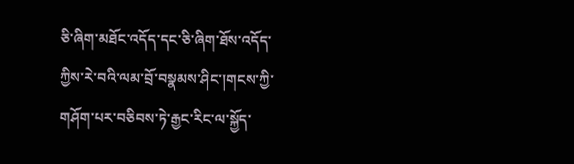ཅི་ཞིག་མཐོང་འདོད་དང་ཅི་ཞིག་ཐོས་འདོད་ཀྱིས་རེ་བའི་ལམ་བྲོ་བསྣམས་ཤིང་།གངས་ཀྱི་གཤོག་པར་བཅིབས་ཏེ་རྒྱང་རིང་ལ་སྐྱོད་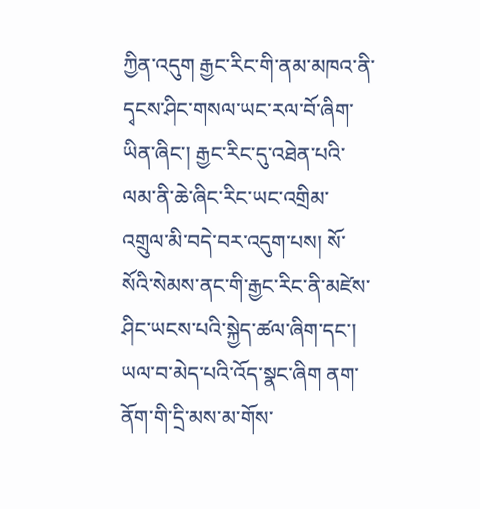ཀྱིན་འདུག རྒྱང་རིང་གི་ནམ་མཁའ་ནི་དྭངས་ཤིང་གསལ་ཡང་རལ་བོ་ཞིག་ཡིན་ཞིང་། རྒྱང་རིང་དུ་འཐེན་པའི་ལམ་ནི་ཆེ་ཞིང་རིང་ཡང་འགྲིམ་འགྲུལ་མི་བདེ་བར་འདུག་པས། སོ་སོའི་སེམས་ནང་གི་རྒྱང་རིང་ནི་མཛེས་ཤིང་ཡངས་པའི་སྐྱེད་ཚལ་ཞིག་དང་། ཡལ་བ་མེད་པའི་འོད་སྣང་ཞིག ནག་ནོག་གི་དྲི་མས་མ་གོས་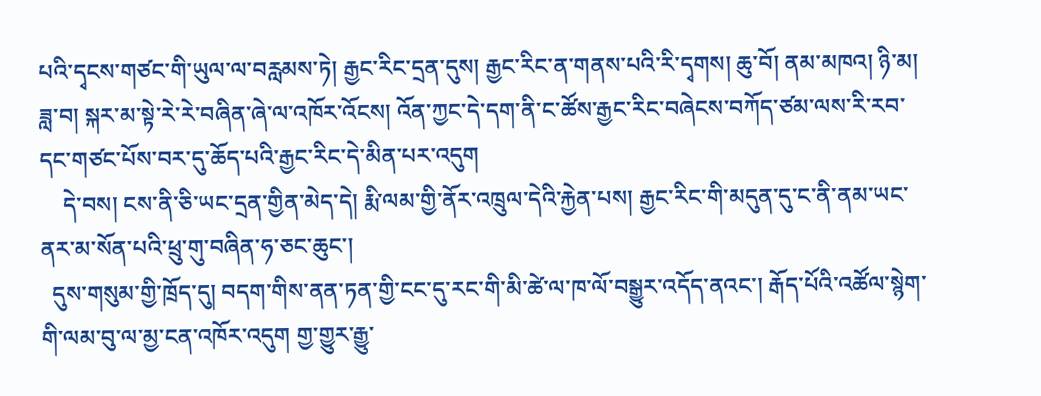པའི་དྭངས་གཙང་གི་ཡུལ་ལ་བརླམས་ཏེ། རྒྱང་རིང་དྲན་དུས། རྒྱང་རིང་ན་གནས་པའི་རི་དྭགས། ཆུ་བོ། ནམ་མཁའ། ཉི་མ། ཟླ་བ། སྐར་མ་སྟེ་རེ་རེ་བཞིན་ཞེ་ལ་འཁོར་འོངས། འོན་ཀྱང་དེ་དག་ནི་ང་ཚོས་རྒྱང་རིང་བཞེངས་བཀོད་ཙམ་ལས་རི་རབ་དང་གཙང་པོས་བར་དུ་ཆོད་པའི་རྒྱང་རིང་དེ་མིན་པར་འདུག
    དེ་བས། ངས་ནི་ཅི་ཡང་དྲན་གྱིན་མེད་དེ། རྨི་ལམ་གྱི་ནོར་འཁྲུལ་དེའི་རྐྱེན་པས། རྒྱང་རིང་གི་མདུན་དུ་ང་ནི་ནམ་ཡང་ནར་མ་སོན་པའི་ཕྲུ་གུ་བཞིན་ཧ་ཅང་ཆུང་།
  དུས་གསུམ་གྱི་ཁྲོད་དུ། བདག་གིས་ནན་ཏན་གྱི་ངང་དུ་རང་གི་མི་ཚེ་ལ་ཁ་ལོ་བསྒྱུར་འདོད་ནའང་། རྒོད་པོའི་འཚོལ་སྙེག་གི་ལམ་བུ་ལ་མྱ་ངན་འཁོར་འདུག གྱ་གྱུར་རྒྱུ་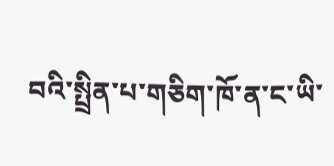བའི་སྤྲིན་པ་གཅིག་ཁོ་ན་ང་ཡི་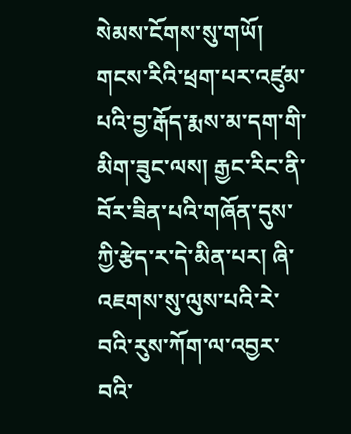སེམས་ངོགས་སུ་གཡོ། གངས་རིའི་ཕྲག་པར་འཛུམ་པའི་བྱ་རྒོད་རྨས་མ་དག་གི་མིག་ཟུང་ལས། རྒྱང་རིང་ནི་བོར་ཟིན་པའི་གཞོན་དུས་ཀྱི་རྩེད་ར་དེ་མིན་པར། ཞི་འཇགས་སུ་ལུས་པའི་རེ་བའི་རུས་ཀོག་ལ་འབྱར་བའི་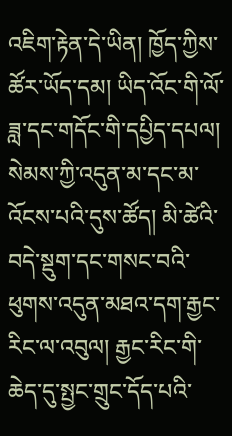འཇིག་རྟེན་དེ་ཡིན། ཁྱོད་ཀྱིས་ཚོར་ཡོད་དམ། ཡིད་འོང་གི་ལོ་ཟླ་དང་གདོང་གི་དཔྱིད་དཔལ། སེམས་ཀྱི་འདུན་མ་དང་མ་འོངས་པའི་དུས་ཚོད། མི་ཚེའི་བདེ་སྡུག་དང་གསང་བའི་ཕུགས་འདུན་མཐའ་དག་རྒྱང་རིང་ལ་འབུལ། རྒྱང་རིང་གི་ཆེད་དུ་སྤྱང་གྲུང་དོད་པའི་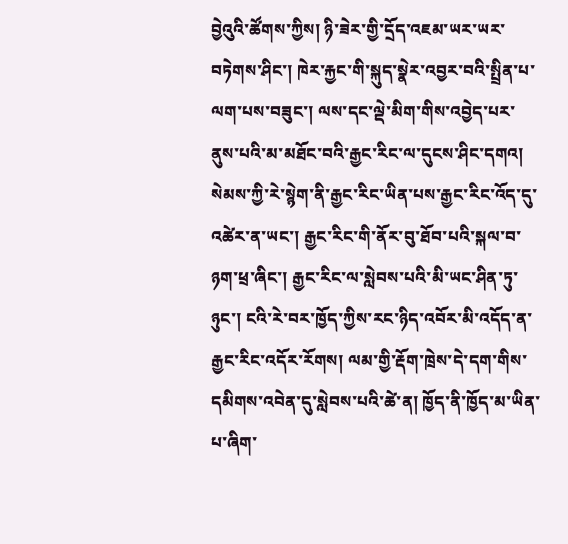བྱེའུའི་ཚོགས་ཀྱིས། ཉི་ཟེར་གྱི་དྲོད་འཇམ་ཡར་ཡར་བཏེགས་ཤིང་། ཁེར་རྐྱང་གི་སྐུད་སྣེར་འབྱར་བའི་སྤྲིན་པ་ལག་པས་བཟུང་། ལས་དང་ལྡེ་མིག་གིས་འབྱེད་པར་ནུས་པའི་མ་མཐོང་བའི་རྒྱང་རིང་ལ་དུངས་ཤིང་དགའ། སེམས་ཀྱི་རེ་སྙེག་ནི་རྒྱང་རིང་ཡིན་པས་རྒྱང་རིང་འོད་དུ་འཚེར་ན་ཡང་། རྒྱང་རིང་གི་ནོར་བུ་ཐོབ་པའི་སྐལ་བ་ཉག་ཕྲ་ཞིང་། རྒྱང་རིང་ལ་སླེབས་པའི་མི་ཡང་ཤིན་ཏུ་ཉུང་། ངའི་རེ་བར་ཁྱོད་ཀྱིས་རང་ཉིད་འབོར་མི་འདོད་ན་རྒྱང་རིང་འདོར་རོགས། ལམ་གྱི་རྡོག་ཁྲེས་དེ་དག་གིས་དམིགས་འབེན་དུ་སླེབས་པའི་ཚེ་ན། ཁྱོད་ནི་ཁྱོད་མ་ཡིན་པ་ཞིག་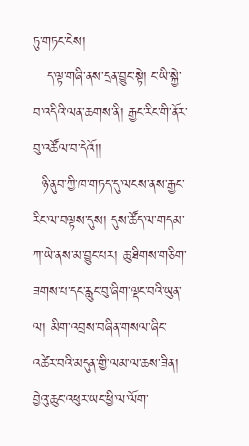ཏུ་གཏང་ངེས།
   ད་ལྟ་གཞི་ནས་དྲན་བྱུང་སྟེ། ང་ཡི་སྐྱེ་བ་འདིའི་ལན་ཆགས་ནི། རྒྱང་རིང་གི་ནོར་བུ་འཚོལ་བ་དེའོ།།
  ཉི་ནུབ་ཀྱི་ཁ་གཏད་དུ་ལངས་ནས་རྒྱང་རིང་ལ་བལྟས་དུས། དུས་ཚོད་ལ་གདམ་ཀ་ཡེ་ནས་མ་བྱུང་པར། ཆུ་ཐིགས་གཅིག་ཟགས་པ་དང་རླུང་བུ་ཞིག་ལྡང་བའི་ཡུན་ལ། མིག་འབྲས་བཞིན་གསལ་ཞིང་འཚེར་བའི་མདུན་གྱི་ལམ་ལ་ཆས་ཟིན། བྱེའུ་ཆུང་འཕུར་ཡང་ཕྱི་ལ་ལོག་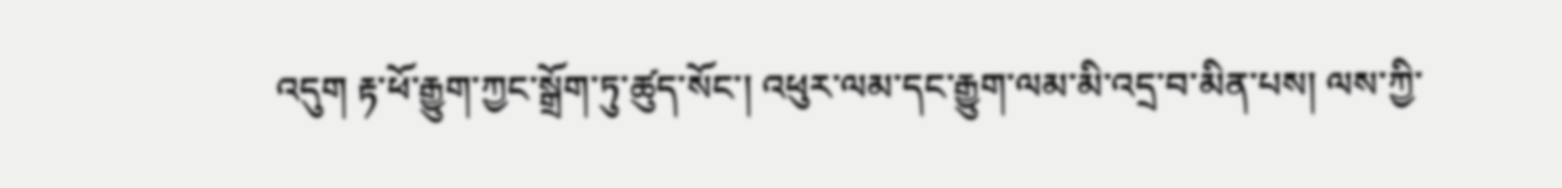འདུག རྟ་ཕོ་རྒྱུག་ཀྱང་སྒྲོག་ཏུ་ཚུད་སོང་། འཕུར་ལམ་དང་རྒྱུག་ལམ་མི་འདྲ་བ་མིན་པས། ལས་ཀྱི་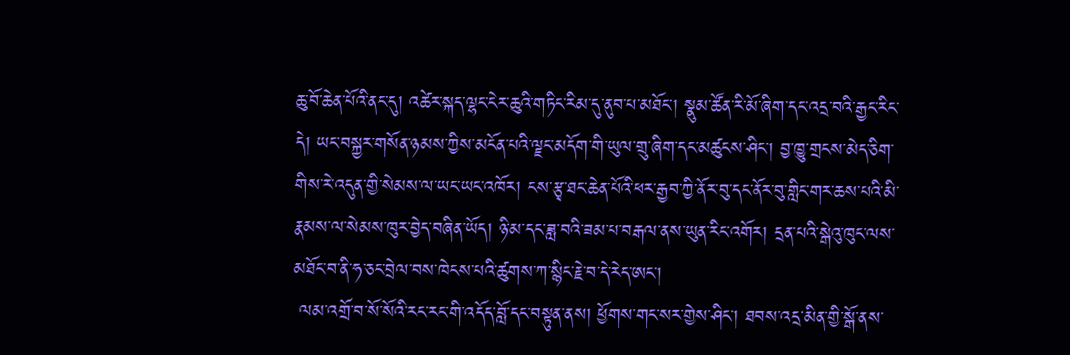ཆུ་བོ་ཆེན་པོའི་ནང་དུ། འཚེར་སྐད་ལྷང་ངེར་ཆུའི་གཏིང་རིམ་དུ་ནུབ་པ་མཐོང་། སྣུམ་ཚོན་རི་མོ་ཞིག་དང་འདྲ་བའི་རྒྱང་རིང་དེ། ཡང་བསྐྱར་གསོན་ཉམས་ཀྱིས་མངོན་པའི་ལྗང་མདོག་གི་ཡུལ་གྲུ་ཞིག་དང་མཚུངས་ཤིང་། བྱ་ཁྱུ་གྲངས་མེད་ཅིག་གིས་རེ་འདུན་གྱི་སེམས་ལ་ཡང་ཡང་འཁོར། ངས་རྩྭ་ཐང་ཆེན་པོའི་ཕར་རྒྱབ་ཀྱི་ནོར་བུ་དང་ནོར་བུ་གླིང་གར་ཆས་པའི་མི་རྣམས་ལ་སེམས་ཁུར་བྱེད་བཞིན་ཡོད། ཉི་མ་དང་ཟླ་བའི་ཟམ་པ་བརྒལ་ནས་ཡུན་རིང་འགོར། དྲན་པའི་སྒེའུ་ཁུང་ལས་མཐོང་བ་ནི་ཧ་ཅང་བྲེལ་བས་ཁེངས་པའི་ཚུགས་ཀ་སྙིང་རྗེ་བ་དེ་རེད་ཨང་།
 ལམ་འགྲོ་བ་སོ་སོའི་རང་རང་གི་འདོད་བློ་དང་བསྟུན་ནས། ཕྱོགས་གང་སར་གྱེས་ཤིང་། ཐབས་འདྲ་མིན་གྱི་སྒོ་ནས་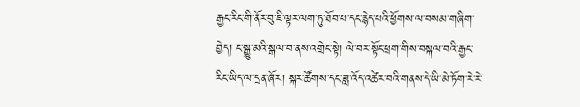རྒྱང་རིང་གི་ནོར་བུ་ཇི་ལྟར་ལག་ཏུ་ཐོབ་པ་དང་རྙེད་པའི་ཕྱོགས་ལ་བསམ་གཞིག་བྱེད། ང་སྒྱུ་མའི་སྒལ་བ་ནས་འགྲེང་སྟེ། ལེ་བར་སྟོང་ཕྲག་གིས་བསྐལ་བའི་རྒྱང་རིང་ཡིད་ལ་དྲན་ཞོར། སྐར་ཚོགས་དང་ཟླ་འོད་འཚེར་བའི་གནས་དེ་ཡི་མེ་ཏོག་རེ་རེ་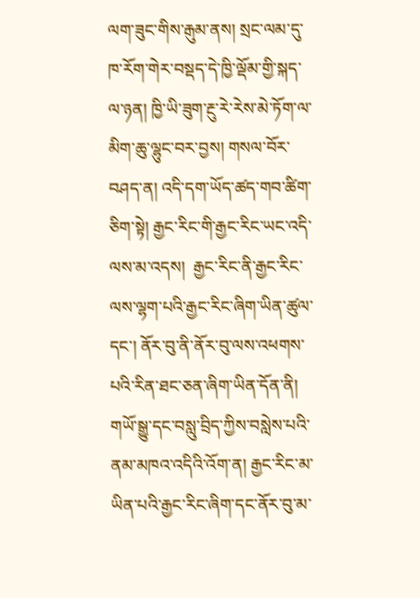ལག་ཟུང་གིས་རྒུམ་ནས། སྲང་ལམ་དུ་ཁ་རོག་གེར་བསྡད་དེ་ཁྱི་ལྡོམ་གྱི་སྐད་ལ་ཉན། ཁྱི་ཡི་ཟུག་རྔུ་རེ་རེས་མེ་ཏོག་ལ་མིག་ཆུ་ལྷུང་བར་བྱས། གསལ་བོར་བཤད་ན། འདི་དག་ཡོད་ཚད་གབ་ཚིག་ཅིག་སྟེ། རྒྱང་རིང་གི་རྒྱང་རིང་ཡང་འདི་ལས་མ་འདས།  རྒྱང་རིང་ནི་རྒྱང་རིང་ལས་ལྷག་པའི་རྒྱང་རིང་ཞིག་ཡིན་ཚུལ་དང་། ནོར་བུ་ནི་ནོར་བུ་ལས་འཕགས་པའི་རིན་ཐང་ཅན་ཞིག་ཡིན་དོན་ནི། གཡོ་སྒྱུ་དང་བསླུ་བྲིད་ཀྱིས་བསླེས་པའི་ནམ་མཁའ་འདིའི་འོག་ན། རྒྱང་རིང་མ་ཡིན་པའི་རྒྱང་རིང་ཞིག་དང་ནོར་བུ་མ་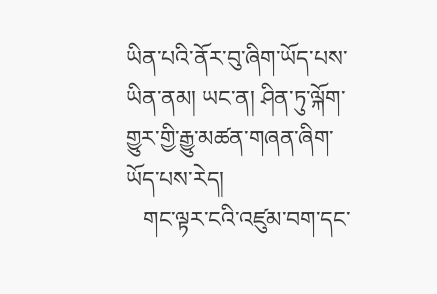ཡིན་པའི་ནོར་བུ་ཞིག་ཡོད་པས་ཡིན་ནམ། ཡང་ན། ཤིན་ཏུ་ལྐོག་གྱུར་གྱི་རྒྱུ་མཚན་གཞན་ཞིག་ཡོད་པས་རེད།
   གང་ལྟར་ངའི་འཛུམ་བག་དང་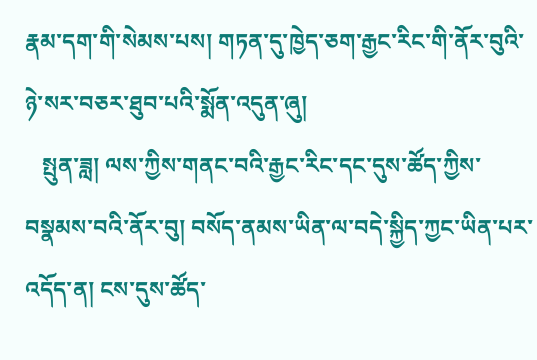རྣམ་དག་གི་སེམས་པས། གཏན་དུ་ཁྱེད་ཅག་རྒྱང་རིང་གི་ནོར་བུའི་ཉེ་སར་བཅར་ཐུབ་པའི་སྨོན་འདུན་ཞུ།
   སྤུན་ཟླ། ལས་ཀྱིས་གནང་བའི་རྒྱང་རིང་དང་དུས་ཚོད་ཀྱིས་བསྣམས་བའི་ནོར་བུ། བསོད་ནམས་ཡིན་ལ་བདེ་སྐྱིད་ཀྱང་ཡིན་པར་འདོད་ན། ངས་དུས་ཚོད་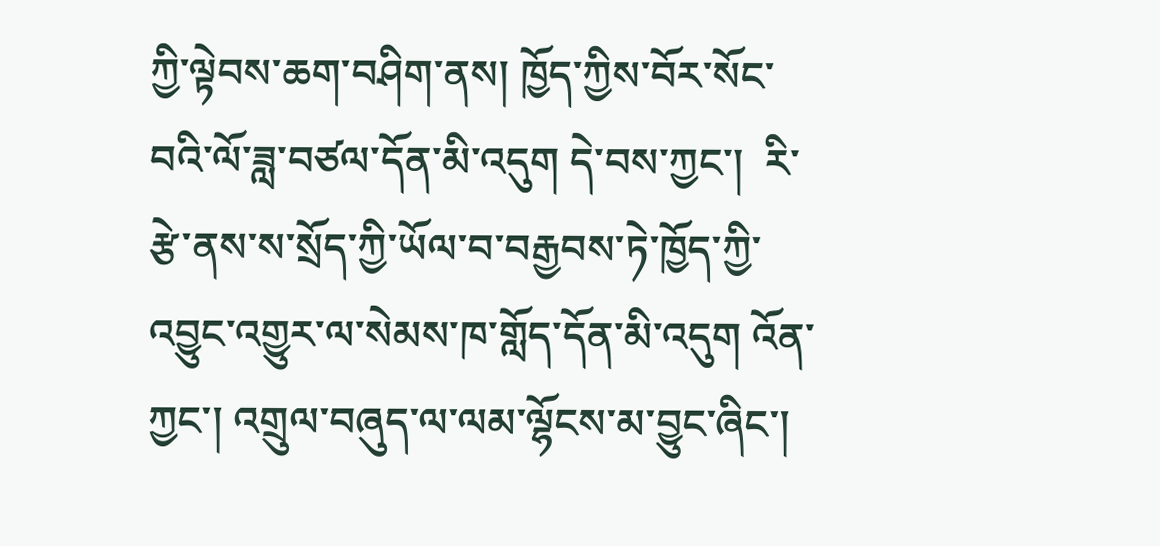ཀྱི་ལྟེབས་ཆག་བཤིག་ནས། ཁྱོད་ཀྱིས་བོར་སོང་བའི་ལོ་ཟླ་བཙལ་དོན་མི་འདུག དེ་བས་ཀྱང་།  རི་རྩེ་ནས་ས་སྲོད་ཀྱི་ཡོལ་བ་བརྒྱབས་ཏེ་ཁྱོད་ཀྱི་འབྱུང་འགྱུར་ལ་སེམས་ཁ་གློད་དོན་མི་འདུག འོན་ཀྱང་། འགྲུལ་བཞུད་ལ་ལམ་ལྷོངས་མ་བྱུང་ཞིང་།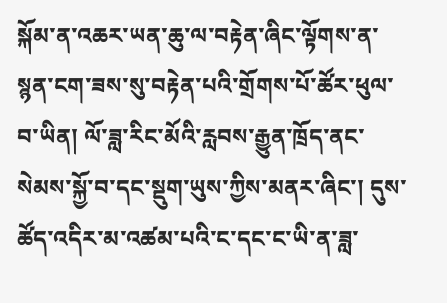སྐོམ་ན་འཆར་ཡན་ཆུ་ལ་བརྟེན་ཞིང་ལྟོགས་ན་སྙན་ངག་ཟས་སུ་བརྟེན་པའི་གྲོགས་པོ་ཚོར་ཕུལ་བ་ཡིན། ལོ་ཟླ་རིང་མོའི་རླབས་རྒྱུན་ཁྲོད་ནང་སེམས་སྐྱོ་བ་དང་སྡུག་ཡུས་ཀྱིས་མནར་ཞིང་། དུས་ཚོད་འདིར་མ་འཚམ་པའི་ང་དང་ང་ཡི་ན་ཟླ་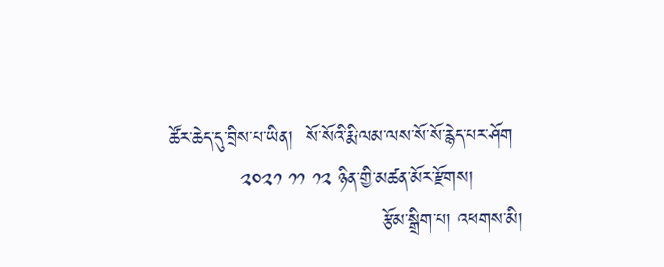ཚོར་ཆེད་དུ་བྲིས་པ་ཡིན།  སོ་སོའི་རྨི་ལམ་ལས་སོ་སོ་རྙེད་པར་ཤོག
           ༢༠༢༡ ༡༡ ༡༢ ཉིན་གྱི་མཚན་མོར་རྫོགས།
                                 རྩོམ་སྒྲིག་པ། འཕགས་མི།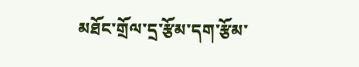མཐོང་གྲོལ་དྲ་རྩོམ་དག་རྩོམ་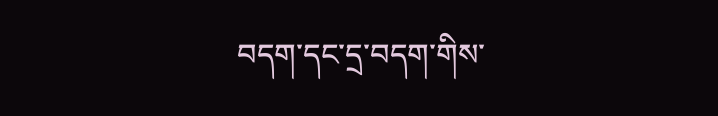བདག་དང་དྲ་བདག་གིས་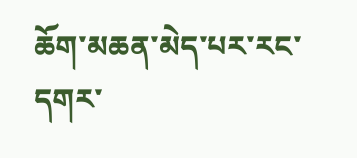ཆོག་མཆན་མེད་པར་རང་དགར་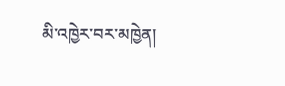མི་འཁྱེར་བར་མཁྱེན།